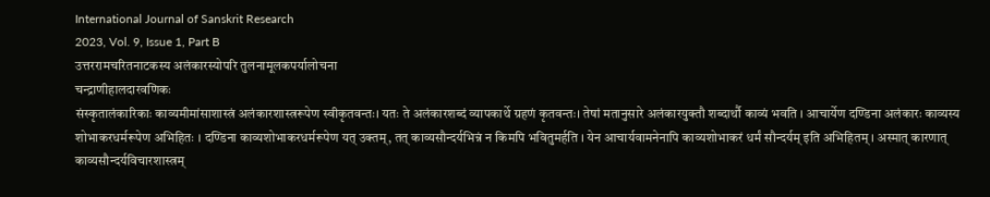International Journal of Sanskrit Research
2023, Vol. 9, Issue 1, Part B
उत्तररामचरितनाटकस्य अलंकारस्योपरि तुलनामूलकपर्यालोचना
चन्द्राणीहालदारवणिकः
संस्कृतालंकारिकाः काव्यमीमांसाशास्त्रं अलंकारशास्त्ररूपेण स्वीकृतवन्तः। यतः ते अलंकारशब्दं व्यापकार्थे ग्रहणं कृतवन्तः। तेषां मतानुसारे अलंकारयुक्तौ शब्दार्थौ काव्यं भवति । आचार्येण दण्डिना अलंकारः काव्यस्य शोभाकरधर्मरूपेण अभिहितः । दण्डिना काव्यशोभाकरधर्मरूपेण यत् उक्तम्, तत् काव्यसौन्दर्यभिन्नं न किमपि भवितुमर्हति । येन आचार्यवामनेनापि काव्यशोभाकरं धर्मं सौन्दर्यम् इति अभिहितम् । अस्मात् कारणात् काव्यसौन्दर्यविचारशास्त्रम्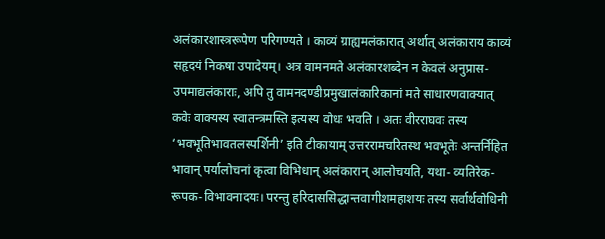अलंकारशास्त्ररूपेण परिगण्यते । काव्यं ग्राह्यमलंकारात् अर्थात् अलंकाराय काव्यं सहृदयं निकषा उपादेयम्। अत्र वामनमते अलंकारशब्देन न केवलं अनुप्रास-उपमाद्यलंकाराः, अपि तु वामनदण्डीप्रमुखालंकारिकानां मते साधारणवाक्यात् कवेः वाक्यस्य स्वातन्त्रमस्ति इत्यस्य वोधः भवति । अतः वीरराघवः तस्य ‘भवभूतिभावतलस्पर्शिनी’ इति टीकायाम् उत्तररामचरितस्थ भवभूतेः अन्तर्निहित भावान् पर्यालोचनां कृत्वा विभिधान् अलंकारान् आलोचयति, यथा- व्यतिरेक-रूपक-विभावनादयः। परन्तु हरिदाससिद्धान्तवागीशमहाशयः तस्य सर्वार्थवोधिनी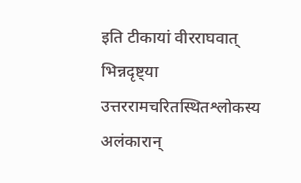इति टीकायां वीरराघवात् भिन्नदृष्ट्या उत्तररामचरितस्थितश्लोकस्य अलंकारान्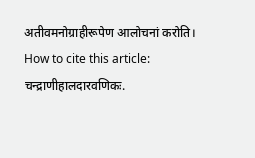अतीवमनोग्राहीरूपेण आलोचनां करोति।
How to cite this article:
चन्द्राणीहालदारवणिकः.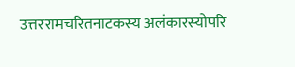उत्तररामचरितनाटकस्य अलंकारस्योपरि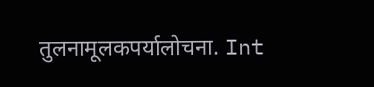तुलनामूलकपर्यालोचना. Int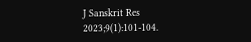J Sanskrit Res 2023;9(1):101-104.